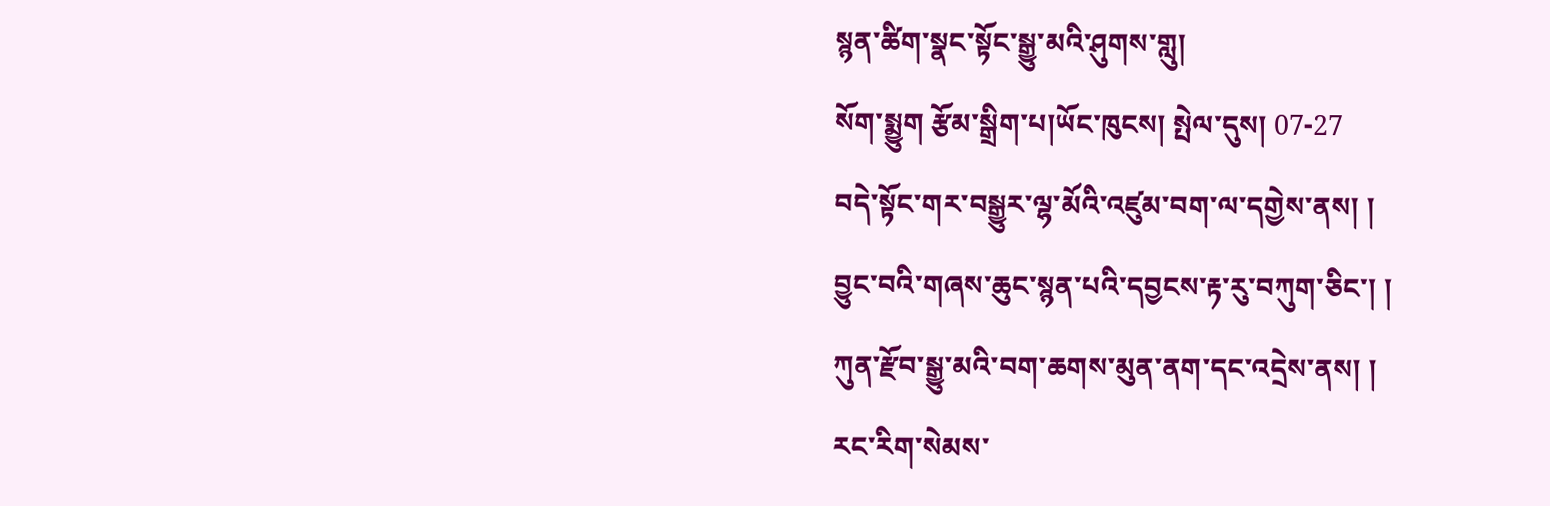སྙན་ཚིག་སྣང་སྟོང་སྒྱུ་མའི་ཤུགས་གླུ།
སོག་སྨྱུག རྩོམ་སྒྲིག་པ།ཡོང་ཁུངས། སྤེལ་དུས། 07-27
བདེ་སྟོང་གར་བསྒྱུར་ལྷ་མོའི་འཛུམ་བག་ལ་དགྱེས་ནས། །
བྱུང་བའི་གཞས་ཆུང་སྙན་པའི་དབྱངས་རྟ་རུ་བཀུག་ཅིང་། །
ཀུན་རྫོབ་སྒྱུ་མའི་བག་ཆགས་མུན་ནག་དང་འདྲེས་ནས། །
རང་རིག་སེམས་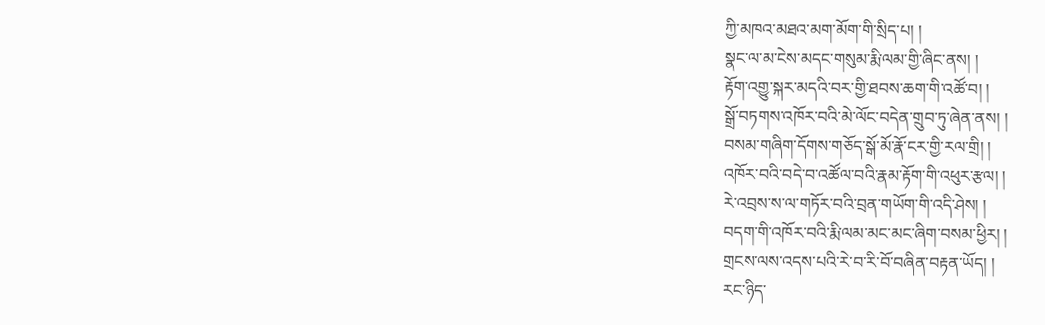ཀྱི་མཁའ་མཐའ་མག་མོག་གི་སྲིད་པ། །
སྣང་ལ་མ་ངེས་མདང་གསུམ་རྨི་ལམ་གྱི་ཞིང་ནས། །
རྟོག་འགྱུ་སྐར་མདའི་བར་གྱི་ཐབས་ཆག་གི་འཚོ་བ། །
སྒྲོ་བཏགས་འཁོར་བའི་མེ་ལོང་བདེན་གྲུབ་ཏུ་ཞེན་ནས། །
བསམ་གཞིག་དོགས་གཅོད་སྒོ་མོ་རྣོ་ངར་གྱི་རལ་གྲི། །
འཁོར་བའི་བདེ་བ་འཚོལ་བའི་རྣམ་རྟོག་གི་འཕུར་རྩལ། །
རེ་འབྲས་ས་ལ་གཏོར་བའི་བྲན་གཡོག་གི་འདི་ཤེས། །
བདག་གི་འཁོར་བའི་རྨི་ལམ་མང་མང་ཞིག་བསམ་ཕྱིར། །
གྲངས་ལས་འདས་པའི་རེ་བ་རི་བོ་བཞིན་བརྟན་ཡོད། །
རང་ཉིད་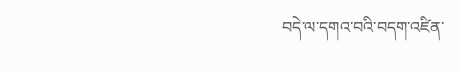བདེ་ལ་དགའ་བའི་བདག་འཛིན་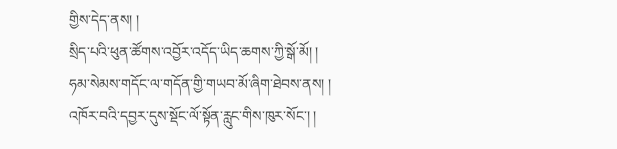གྱིས་དེད་ནས། །
སྲིད་པའི་ཕུན་ཚོགས་འབྱོར་འདོད་ཡིད་ཆགས་ཀྱི་སྒོ་མོ། །
ཧམ་སེམས་གདོང་ལ་གདོན་གྱི་གཡབ་མོ་ཞིག་ཐེབས་ནས། །
འཁོར་བའི་དབྱར་དུས་སྡོང་ལོ་སྟོན་རླུང་གིས་ཁུར་སོང་། །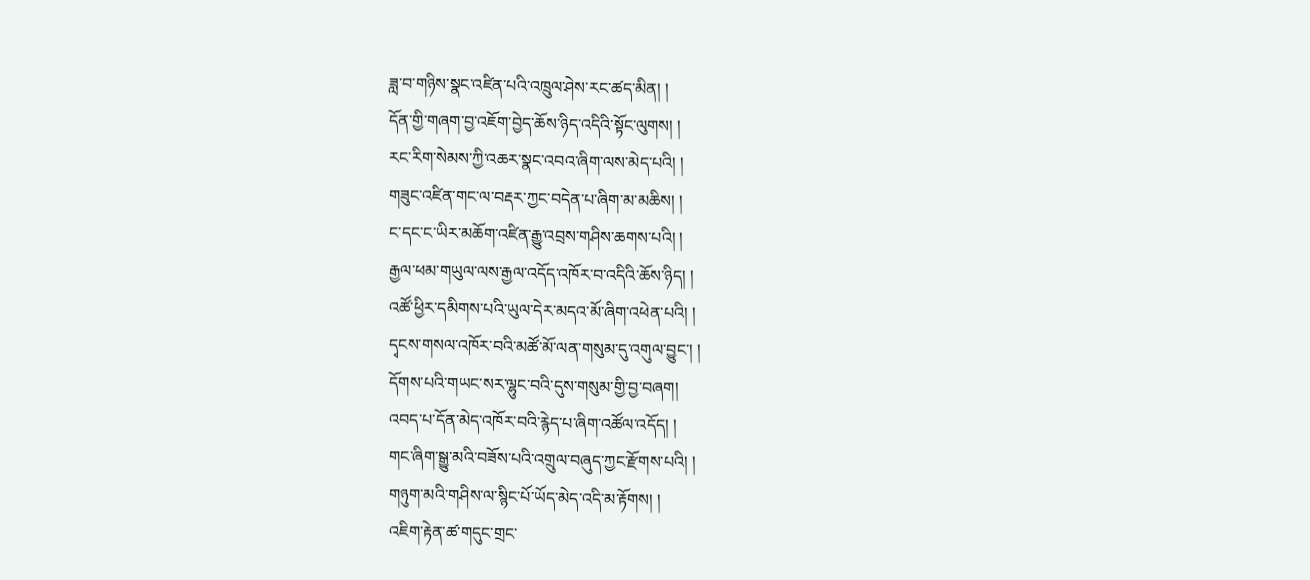ཟླ་བ་གཉིས་སྣང་འཛིན་པའི་འཁྲུལ་ཤེས་རང་ཚད་མིན། །
དོན་གྱི་གཞག་བྱ་འཇོག་བྱེད་ཆོས་ཉིད་འདིའི་སྟོང་ལུགས། །
རང་རིག་སེམས་ཀྱི་འཆར་སྣང་འབའ་ཞིག་ལས་མེད་པའི། །
གཟུང་འཛིན་གང་ལ་བརྡར་ཀྱང་བདེན་པ་ཞིག་མ་མཆིས། །
ང་དང་ང་ཡིར་མཆོག་འཛིན་རྒྱུ་འབྲས་གཤིས་ཆགས་པའི། །
རྒྱལ་ཕམ་གཡུལ་ལས་རྒྱལ་འདོད་འཁོར་བ་འདིའི་ཆོས་ཉིད། །
འཚོ་ཕྱིར་དམིགས་པའི་ཡུལ་དེར་མདའ་མོ་ཞིག་འཕེན་པའི། །
དྭངས་གསལ་འཁོར་བའི་མཚོ་མོ་ལན་གསུམ་དུ་འགུལ་བྱུང་། །
དོགས་པའི་གཡང་སར་ལྷུང་བའི་དུས་གསུམ་གྱི་བྱ་བཞག།
འབད་པ་དོན་མེད་འཁོར་བའི་རྙེད་པ་ཞིག་འཚོལ་འདོད། །
གང་ཞིག་སྒྱུ་མའི་བཟོས་པའི་འགྲུལ་བཞུད་ཀྱང་རྫོགས་པའི། །
གཉུག་མའི་གཤིས་ལ་སྙིང་པོ་ཡོད་མེད་འདི་མ་རྟོགས། །
འཇིག་རྟེན་ཚ་གདུང་གྲང་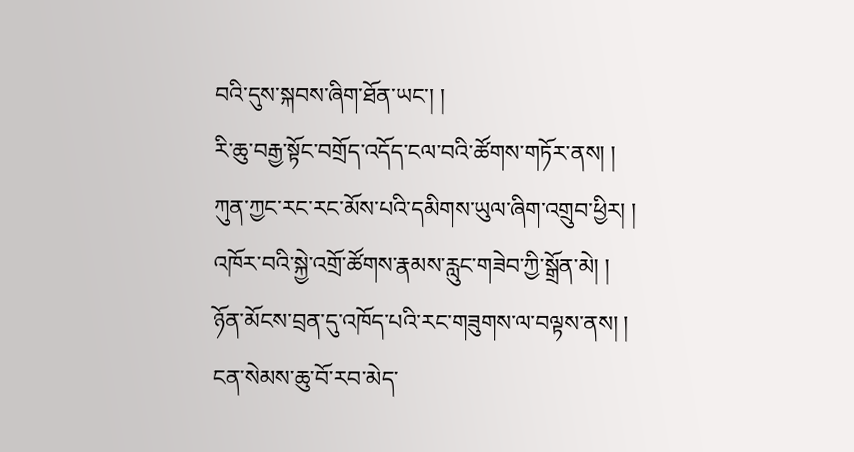བའི་དུས་སྐབས་ཞིག་ཐོན་ཡང་། །
རི་ཆུ་བརྒྱ་སྟོང་བགྲོད་འདོད་ངལ་བའི་ཚོགས་གཏོར་ནས། །
ཀུན་ཀྱང་རང་རང་མོས་པའི་དམིགས་ཡུལ་ཞིག་འགྲུབ་ཕྱིར། །
འཁོར་བའི་སྐྱེ་འགྲོ་ཚོགས་རྣམས་རླུང་གཟེབ་ཀྱི་སྒྲོན་མེ། །
ཉོན་མོངས་བྲན་དུ་འཁོད་པའི་རང་གཟུགས་ལ་བལྟས་ནས། །
ངན་སེམས་ཆུ་བོ་རབ་མེད་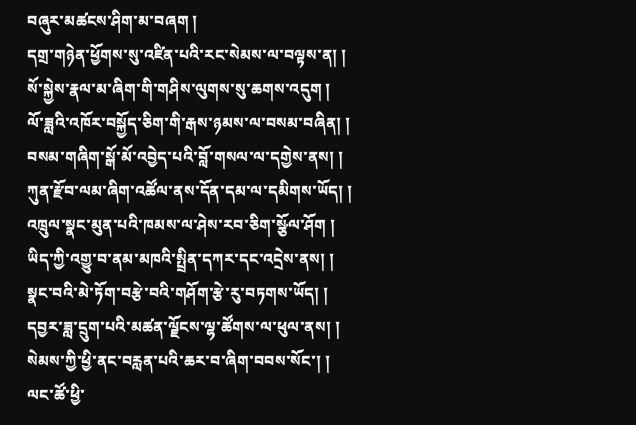བཞུར་མཚངས་ཤིག་མ་བཞག །
དགྲ་གཉེན་ཕྱོགས་སུ་འཛིན་པའི་རང་སེམས་ལ་བལྟས་ན། །
སོ་སྐྱེས་རྣལ་མ་ཞིག་གི་གཤིས་ལུགས་སུ་ཆགས་འདུག །
ལོ་ཟླའི་འཁོར་བསྐྱོད་ཅིག་གི་རྒས་ཉམས་ལ་བསམ་བཞིན། །
བསམ་གཞིག་སྒོ་མོ་འབྱེད་པའི་བློ་གསལ་ལ་དགྱེས་ནས། །
ཀུན་རྫོབ་ལམ་ཞིག་འཚོལ་ནས་དོན་དམ་ལ་དམིགས་ཡོད། །
འཁྲུལ་སྣང་མུན་པའི་ཁམས་ལ་ཤེས་རབ་ཅིག་སྩོལ་ཤོག །
ཡིད་ཀྱི་འགྱུ་བ་ནམ་མཁའི་སྤྲིན་དཀར་དང་འདྲེས་ནས། །
སྣང་བའི་མེ་ཏོག་བརྩེ་བའི་གཤོག་རྩེ་རུ་བཏགས་ཡོད། །
དབྱར་ཟླ་དྲུག་པའི་མཚན་ལྗོངས་ལྷ་ཚོགས་ལ་ཕུལ་ནས། །
སེམས་ཀྱི་ཕྱི་ནང་བརླན་པའི་ཆར་བ་ཞིག་བབས་སོང་། །
ལང་ཚོ་ཕྱི་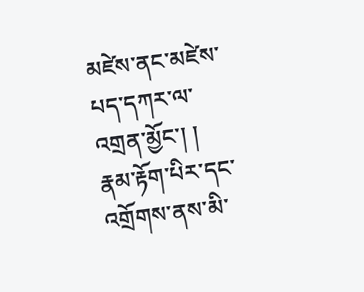མཛེས་ནང་མཛེས་པད་དཀར་ལ་འགྲན་མྱོང་། །
རྣམ་རྟོག་པིར་དང་འགྲོགས་ནས་མི་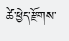ཚེ་ཕྱེད་རྫོགས་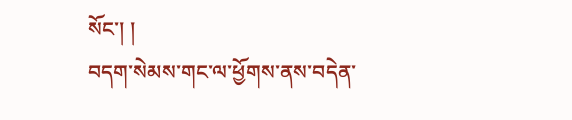སོང་། །
བདག་སེམས་གང་ལ་ཕྱོགས་ནས་བདེན་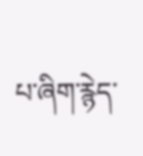པ་ཞིག་རྙེད་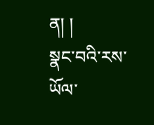ན། །
སྣང་བའི་རས་ཡོལ་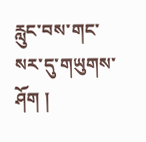རླུང་བས་གང་སར་དུ་གཡུགས་ཤོག །